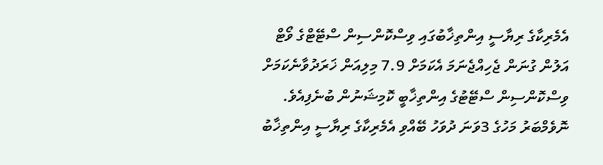އެމެރިކާގެ ރިޔާސީ އިންތިޚާބުގައި ވިސްކޮންސިން ސްޓޭޓްގެ ވޯޓް އަލުން ގުނަން ޖެހިއްޖެނަމަ އެކަމަށް 7.9 މިލިއަން ޚަރަދުވާނެކަމަށް ވިސްކޮންސިން ސްޓޭޓުގެ އިންތިޚާބީ ކޮމިޝަނުން ބުނެފިއެވެ.
ނޮވެމްބަރު މަހުގެ 3ވަނަ ދުވަހު ބޭއްވި އެމެރިކާގެ ރިޔާސީ އިންތިޚާބު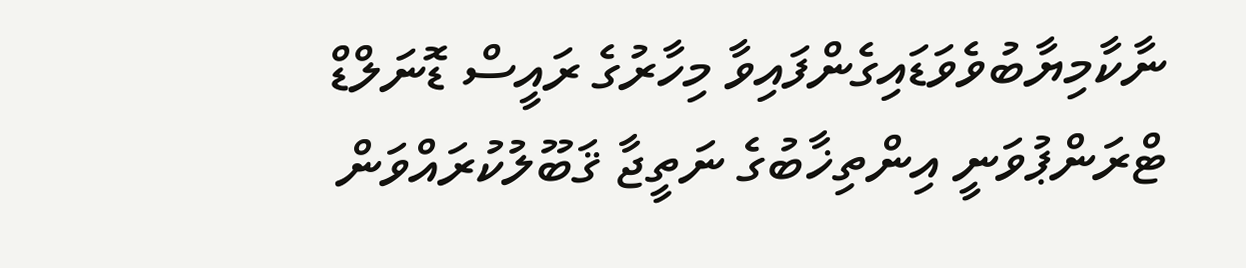ނާކާމިޔާބުވެވަޑައިގެންފައިވާ މިހާރުގެ ރައީސް ޑޮނަލްޑް ޓްރަންޕުވަނީ އިންތިޚާބުގެ ނަތީޖާ ޤަބޫލުކުރައްވަން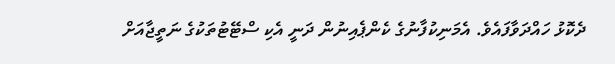ދެކޮޅު ހައްދަވާފައެވެ. އެމަނިކުފާނުގެ ކެންޕެއިނުން ދަނީ އެކި ސްޓޭޓުތަކުގެ ނަތީޖާއަށް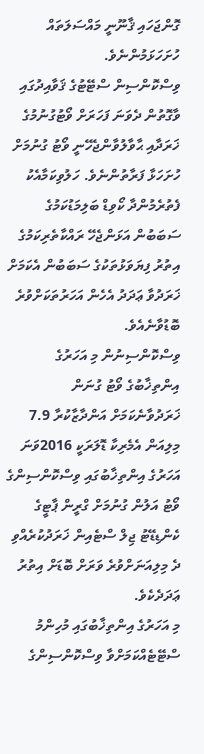ގޮންޖަހައި ޤާނޫނީ މައްސަލަތައް ހުށަހަޅަމުންނެވެ.
ވިސްކޮންސިން ސްޓޭޓުގެ ޤަވާއިދުގައި ވާގޮތުން ދެވަނަ ފަހަރަށް ވޯޓުގުނުމުގެ ޚަރަދާއި ޙާވާލުވާންޖެހޭނީ ވޯޓު ގުނުމަށް ހުށަހަޅާ ފަރާތުންނެވެ. ހަލުވިކަމާއެކު ފެތުރެމުންދާ ކޯވިޑް ބަލިމަޑުކަމުގެ ސަބަބުން އަޅަންޖެހޭ ރައްކާތެރިކަމުގެ އިތުރު ފިޔަވަޅުތަކުގެ ސަބަބުން އެކަމަށް ޚަރަދުވާ ޢަދަދު އެހެން އަހަރުތަކަށްވުރެ ބޮޑުވާނެއެވެ.
ވިސްކޮންސިނުން މި އަހަރުގެ އިންތިޚާބުގެ ވޯޓު ގުނަން ޚަރަދުވާނެކަމަށް އަންދާޒާކުރާ 7.9 މިލިއަން އެމެރިކާ ޑޮލަރަކީ 2016ވަނަ އަހަރުގެ އިންތިޚާބުގައި ވިސްކޮންސިންގެ ވޯޓު އަލުން ގުނުމަށް ގްރީން ޕާޓީގެ ކެންޑިޑޭޓު ޖިލް ސްޓެއިން ޚަރަދުކުރެއްވި ދެ މިލިއަނަށްވުރެ ވަރަށް ބޮޑަށް އިތުރު ޢަދަދެކެވެ.
މި އަހަރުގެ އިންތިޚާބުގައި މުހިންމު ސްޓޭޓެއްކަމަށްވާ ވިސްކޮންސިންގެ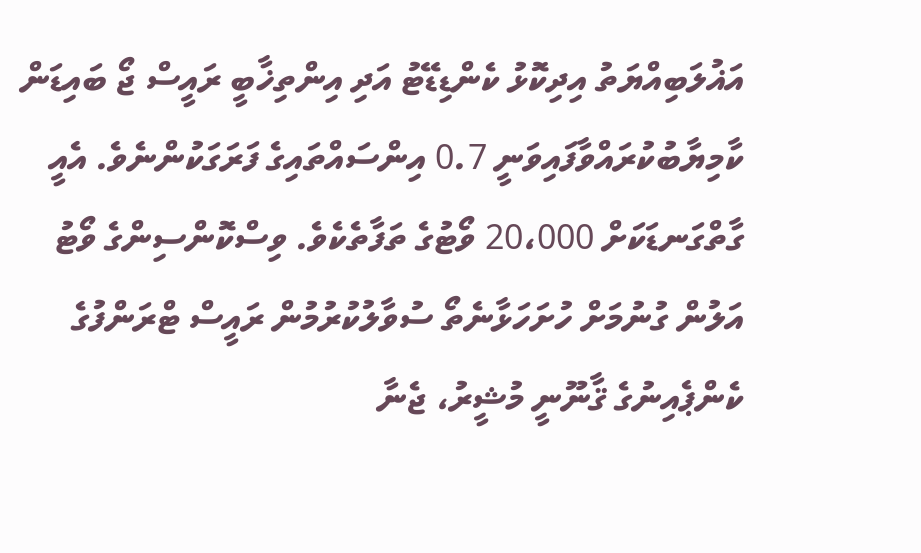އަޣުލަބިއްޔަތު އިދިކޮޅު ކެންޑިޑޭޓު އަދި އިންތިޚާބީ ރައީސް ޖޯ ބައިޑަން ކާމިޔާބުކުރައްވާފައިވަނީ 0.7 އިންސައްތައިގެ ފަރަގަކުންނެވެ. އެއީ ގާތްގަނޑަކަށް 20،000 ވޯޓުގެ ތަފާތެކެވެ. ވިސްކޮންސިންގެ ވޯޓު އަލުން ގުނުމަށް ހުށަހަޅާނެތޯ ސުވާލުކުރުމުން ރައީސް ޓްރަންފުގެ ކެންޕެއިނުގެ ޤާނޫނީ މުޝީރު، ޖެނާ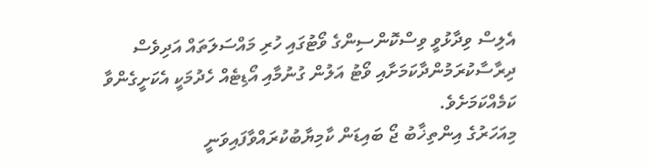އެލިސް ވިދާޅުވީ ވިސްކޮންސިންގެ ވޯޓުގައި ހުރި މައްސަލަތައް އަދިވެސް ދިރާސާކުރަމުންދާކަމަށާއި ވޯޓު އަލުން ގުނުމާއި އޯޑިޓެއް ހެދުމަކީ އެކަށީގެންވާ ކަމެއްކަމަށެވެ.
މިއަހަރުގެ އިންތިޚާބު ޖޯ ބައިޑަން ކާމިޔާބުކުރައްވާފައިވަނީ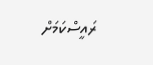ރައީސްކަމަށް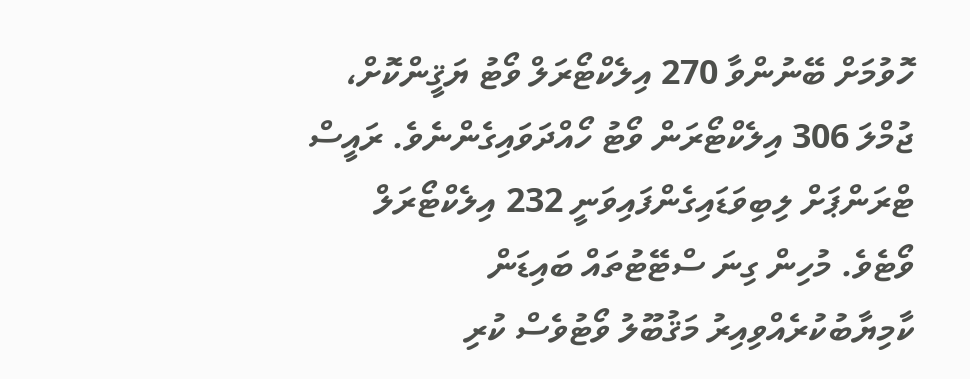ހޮވުމަށް ބޭނުންވާ 270 އިލެކްޓޯރަލް ވޯޓު ޔަޤީންކޮށް، ޖުމްލަ 306 އިލެކްޓޯރަން ވޯޓު ހޯއްދަވައިގެންނެވެ. ރައީސް ޓްރަންޕަށް ލިބިވަޑައިގެންފައިވަނީ 232 އިލެކްޓޯރަލް ވޯޓެވެ. މުހިން ގިނަ ސްޓޭޓުތައް ބައިޑަން ކާމިޔާބުކުރެއްވިއިރު މަޤުބޫލު ވޯޓުވެސް ކުރި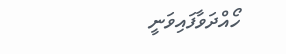ހޯއްދަވާފައިވަނީ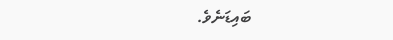ބައިޑަނެވެ.